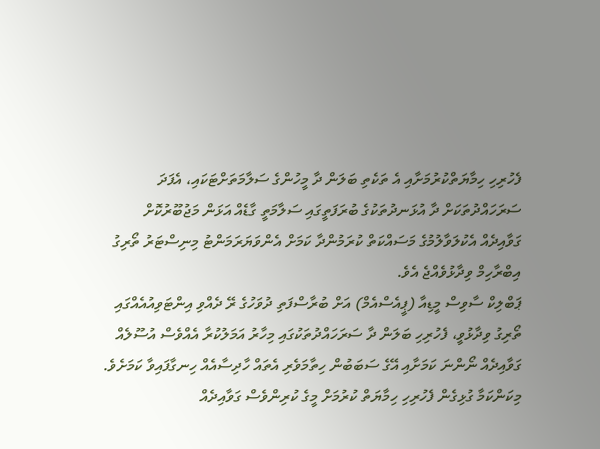ފެހުރިހި ހިމާޔަތްކުރުމަށާއި އެ ތަކެތި ބަލަން ދާ މީހުންގެ ސަލާމަތަށްޓަކައި، އެފަދަ ސަރަހައްދުތަކަށް ދާ އުޅަނދުތަކުގެ ބުރަފަތީގައި ސަލާމަތީ ގާޑެއް އަޅަން މަޖުބޫރުކޮށް ގަވާއިދެއް އެކުލަވާލުމުގެ މަސައްކަތް ކުރަމުންދާ ކަމަށް އެންވަޔަރަމަންޓު މިނިސްޓަރު ތޯރިގު އިބްރާހިމް ވިދާޅުވެއްޖެ އެވެ.
ޕަބްލިކް ސާވިސް މީޑިއާ (ޕީއެސްއެމް) އަށް ބުރާސްފަތި ދުވަހުގެ ރޭ ދެއްވި އިންޓަވިއުއެއްގައި ތޯރިގު ވިދާޅުވީ، ފެހުރިހި ބަލަން ދާ ސަރަހައްދުތަކުގައި މިހާރު އަމަލުކުރާ އެއްވެސް އުސޫލެއް ގަވާއިދެއް ނޯންނަ ކަމަށާއި އޭގެ ސަބަބުން ހިތާމަވެރި އެތައް ހާދިސާއެއް ހިނގާފައިވާ ކަމަށެވެ.
މިކަންކަމާ ގުޅިގެން ފެހުރިހި ހިމާޔަތް ކުރުމަށް މީގެ ކުރިންވެސް ގަވާއިދެއް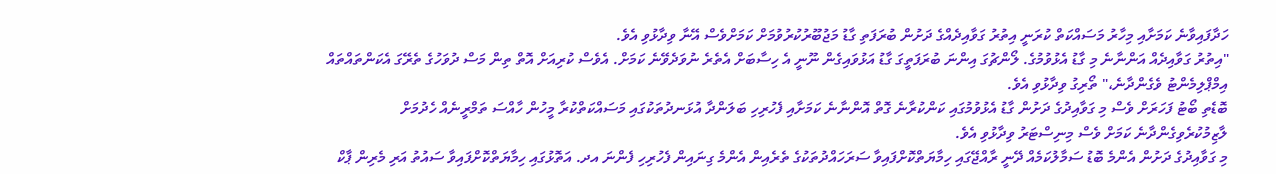ހަދާފައިވާނެ ކަމަށާއި މިހާރު މަސައްކަތް ކުރަނީ އިތުރު ގަވާއިދެއްގެ ދަށުން ބުރަފަތި ގާޑު މަޖުބޫރުކުރުވުމަށް ކަމަށްވެސް އޭނާ ވިދާޅުވި އެވެ.
"އިތުރު ގަވާއިދެއް އަންނާނެ މި ގާޑު އެޅުވުމުގެ. ލޯންޗުގަ އިންނަ ބުރަފަތީގަ ގާޑު އަޅުވައިގެން ނޫނީ އެ ހިސާބަށް އެތެރެ ނުވަދެވޭނެ ކަމަށް. އެވެސް ކުރިއަށް އޮތް ތިން މަސް ދުވަހުގެ ތެރޭގަ އެކަންތައްތައް އިމްޕްލިމެންޓު ވެގެންދާނެ،" ތޯރިގު ވިދާޅުވި އެވެ.
ބޮޑެތި ބޯޓު ފަހަރަށް ވެސް މި ގަވާއިދުގެ ދަށުން ގާޑު އެޅުވުމުގައި ކަންކުރާނެ ގޮތް އޮންނާނެ ކަމަށާއި ފެހުރިހި ބަލަންދާ އުޅަނދުތަކުގައި މަސައްކަތްކުރާ މީހުން ހާއްސަ ތަމްރީނެއް ހެދުމަށް ލާޒިމުކުރެވިގެންދާނެ ކަމަށް ވެސް މިނިސްޓަރު ވިދާޅުވި އެވެ.
މި ގަވާއިދުގެ ދަށުން އެންމެ ބޮޑު ސަމާލުކަމެއް ދޭނީ ރާއްޖޭގައި ހިމާޔަތްކޮށްފައިވާ ސަރަހައްދުތަކުގެ ތެރެއިން އެންމެ ގިނައިން ފެހުރިހި ފެންނަ އދ. އަތޮޅުގައި ހިމާޔަތްކޮށްފައިވާ ސައުތު އަރި މެރިން ޕާކް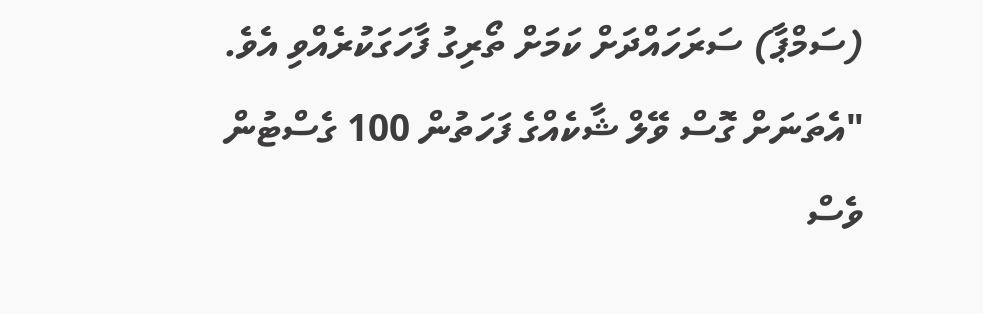(ސަމްޕާ) ސަރަހައްދަށް ކަމަށް ތޯރިގު ފާހަގަކުރެއްވި އެވެ.
"އެތަނަށް ގޮސް ވޭލް ޝާކެއްގެ ފަހަތުން 100 ގެސްޓުން ވެސް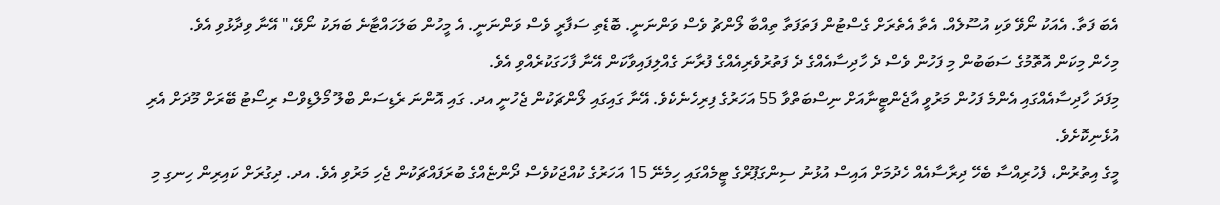އެބަ ފަތާ. އެއަކު ނޯވޭ ވަކި އުސޫލެއް. އެތާ އެތެރަށް ގެސްޓުން ފަތަފަތާ ތިއްބާ ލޯންޗު ވެސް ވަންނަނީ. ބޮޑެތި ސަފާރީ ވެސް ވަންނަނީ. އެ މީހުން ބަލަހައްޓާނެ ބަޔަކު ނޯވޭ،" އޭނާ ވިދާޅުވި އެވެ.
މިހެން މިކަން އޮތޮމުގެ ސަބަބުން މި ފަހުން ވެސް ދެ ހާދިސާއެއްގެ ދެ ފަތުރުވެރިއެއްގެ ފުރާނަ ގެއްލިފައިވާކަން އޭނާ ފާހަގަކުރެއްވި އެވެ.
މިފަދަ ހާދިސާއެއްގައި އެންމެ ފަހުން މަރުވީ އާޖެންޓީނާއަށް ނިސްބަތްވާ 55 އަހަރުގެ ފިރިހެނެކެވެ. އޭނާ ގައިގައި ލޯންޗަކުން ޖެހުނީ އދ. ގައި އޮންނަ ރެޑިސަން ބްލޫ މޯލްޑިވްސް ރިސޯޓު ބޭރަށް މޫދަށް އެރި އުޅެނިކޮށެވެ.
މީގެ އިތުރުން، ފެހުރިއްސާ ބެހޭ ދިރާސާއެއް ހެދުމަށް އައިސް އުޅުނު ސިންގަޕޫރްގެ ޓީމެއްގައި ހިމެނޭ 15 އަހަރުގެ ކުއްޖަކުވެސް ދޯންޏެއްގެ ބުރަފައްޗަކުން ޖެހި މަރުވި އެވެ. އދ. ދިގުރަށް ކައިރިން ހިނގި މި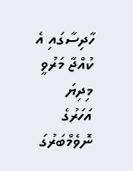ހާދިސާގައި އެ ކުއްޖާ މަރުވީ މިދިޔަ އަހަރުގެ ނޮވެމްބަރުގަ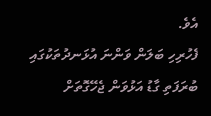އެވެ.
ފެހުރިހި ބަލަން ވަންނަ އުޅަނދުތަކުގައި ބުރަފަތި ގާޑު އަޅުވަން ޖެހޭގޮތަށް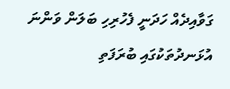ގަވާއިދެއް ހަދަނީ ފެހުރިހި ބަލަން ވަންނަ އުޅަނދުތަކުގައި ބުރަފަތި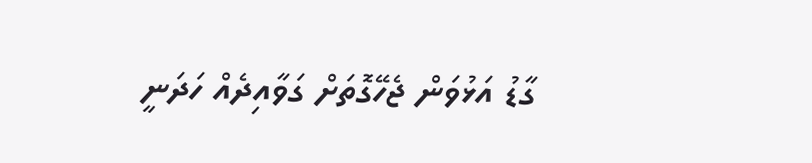ގާޑު އަޅުވަން ޖެހޭގޮތަށް ގަވާއިދެއް ހަދަނީ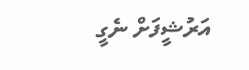އަރުޝީފަށް ނެގީ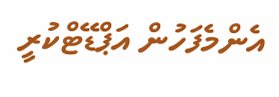އެންމެފަހުން އަޕްޑޭޓްކުރީ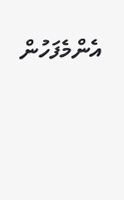އެންމެފަހުން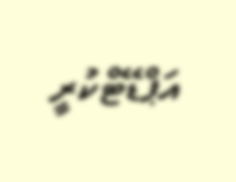އަޕްޑޭޓްކުރީ